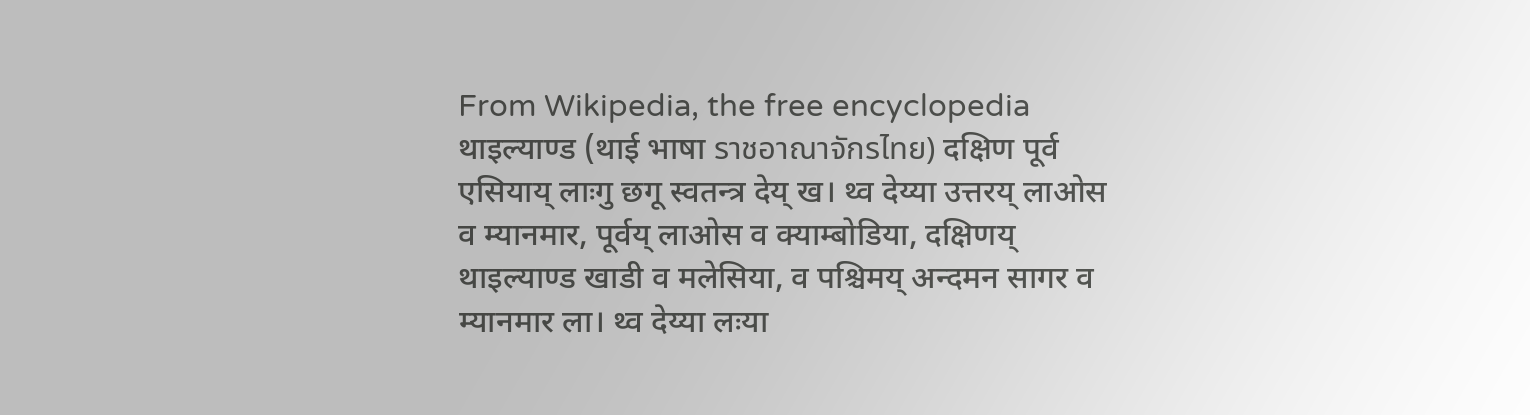From Wikipedia, the free encyclopedia
थाइल्याण्ड (थाई भाषा ราชอาณาจักรไทย) दक्षिण पूर्व एसियाय् लाःगु छगू स्वतन्त्र देय् ख। थ्व देय्या उत्तरय् लाओस व म्यानमार, पूर्वय् लाओस व क्याम्बोडिया, दक्षिणय् थाइल्याण्ड खाडी व मलेसिया, व पश्चिमय् अन्दमन सागर व म्यानमार ला। थ्व देय्या लःया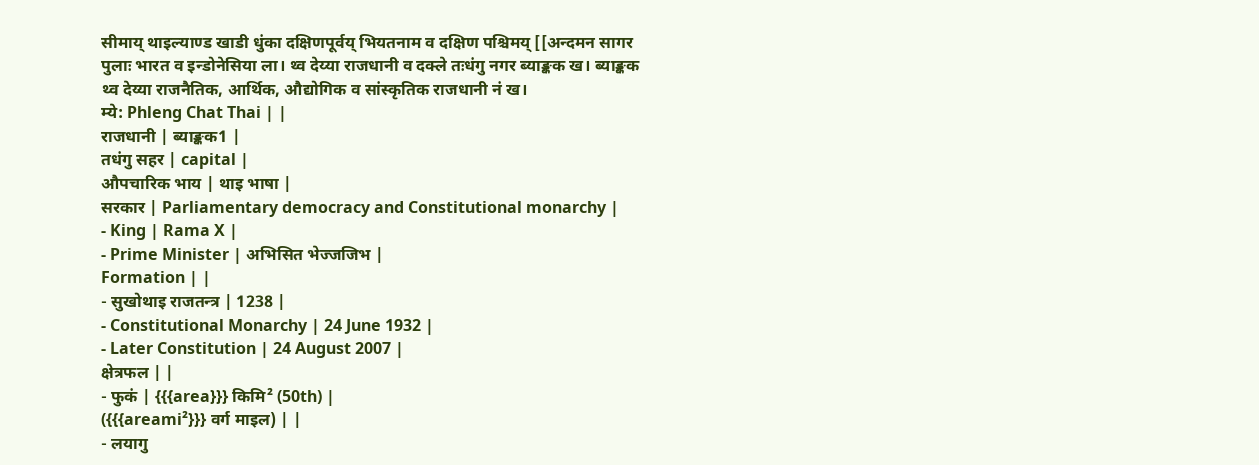सीमाय् थाइल्याण्ड खाडी धुंका दक्षिणपूर्वय् भियतनाम व दक्षिण पश्चिमय् [[अन्दमन सागर पुलाः भारत व इन्डोनेसिया ला। थ्व देय्या राजधानी व दक्ले तःधंगु नगर ब्याङ्कक ख। ब्याङ्कक थ्व देय्या राजनैतिक, आर्थिक, औद्योगिक व सांस्कृतिक राजधानी नं ख।
म्ये: Phleng Chat Thai | |
राजधानी | ब्याङ्कक1 |
तधंगु सहर | capital |
औपचारिक भाय | थाइ भाषा |
सरकार | Parliamentary democracy and Constitutional monarchy |
- King | Rama X |
- Prime Minister | अभिसित भेज्जजिभ |
Formation | |
- सुखोथाइ राजतन्त्र | 1238 |
- Constitutional Monarchy | 24 June 1932 |
- Later Constitution | 24 August 2007 |
क्षेत्रफल | |
- फुकं | {{{area}}} किमि² (50th) |
({{{areami²}}} वर्ग माइल) | |
- लयागु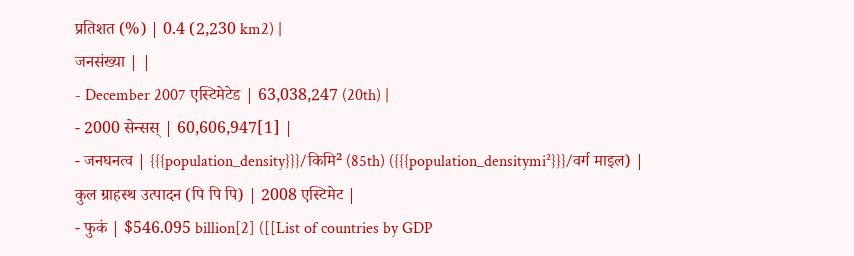प्रतिशत (%) | 0.4 (2,230 km2) |
जनसंख्या | |
- December 2007 एस्टिमेटेड | 63,038,247 (20th) |
- 2000 सेन्सस् | 60,606,947[1] |
- जनघनत्व | {{{population_density}}}/किमि² (85th) ({{{population_densitymi²}}}/वर्ग माइल) |
कुल ग्राहस्थ उत्पादन (पि पि पि) | 2008 एस्टिमेट |
- फुकं | $546.095 billion[2] ([[List of countries by GDP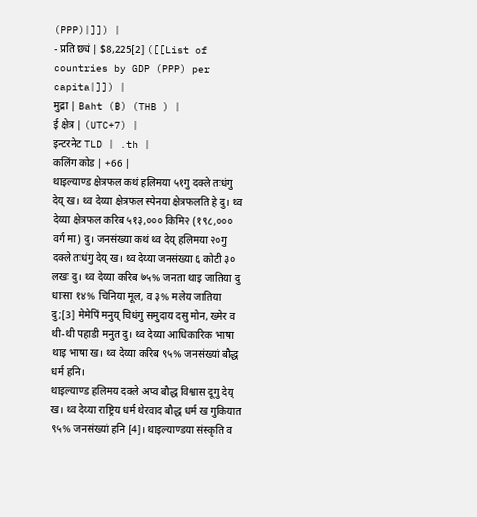(PPP)|]]) |
- प्रति छ्यं | $8,225[2] ([[List of countries by GDP (PPP) per capita|]]) |
मुद्रा | Baht (฿) (THB ) |
ई क्षेत्र | (UTC+7) |
इन्टरनेट TLD | .th |
कलिंग कोड | +66 |
थाइल्याण्ड क्षेत्रफल कथं हलिमया ५१गु दक्ले तःधंगु देय् ख। थ्व देय्या क्षेत्रफल स्पेनया क्षेत्रफलति हे दु। थ्व देय्या क्षेत्रफल करिब ५१३,००० किमि२ (१९८,००० वर्ग मा) दु। जनसंख्या कथं थ्व देय् हलिमया २०गु दक्ले तःधंगु देय् ख। थ्व देय्या जनसंख्या ६ कोटी ३० लखः दु। थ्व देय्या करिब ७५% जनता थाइ जातिया दु धाःसा १४% चिनिया मूल, व ३% मलेय जातिया दु;[3] मेमेपिं मनुय् चिधंगु समुदाय दसु मोन, ख्मेर व थी-थी पहाडी मनुत दु। थ्व देय्या आधिकारिक भाषा थाइ भाषा ख। थ्व देय्या करिब ९५% जनसंख्यां बौद्ध धर्म हनि।
थाइल्याण्ड हलिमय दक्ले अप्व बौद्ध विश्वास दूगु देय् ख। थ्व देय्या राष्ट्रिय धर्म थेरवाद बौद्ध धर्म ख गुकियात ९५% जनसंख्यां हनि [4]। थाइल्याण्डया संस्कृति व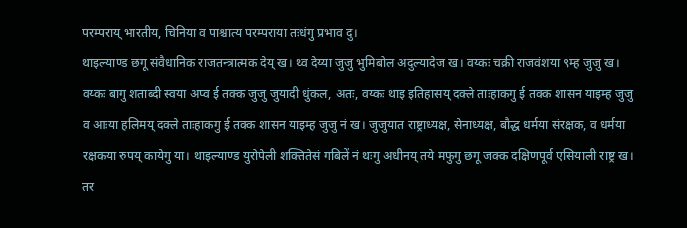परम्पराय् भारतीय, चिनिया व पाश्चात्य परम्पराया तःधंगु प्रभाव दु।
थाइल्याण्ड छगू संवैधानिक राजतन्त्रात्मक देय् ख। थ्व देय्या जुजु भुमिबोल अदुल्यादेज ख। वय्कः चक्री राजवंशया ९म्ह जुजु ख। वय्कः बागु शताब्दी स्वया अप्व ई तक्क जुजु जुयादी धुंकल, अतः, वय्कः थाइ इतिहासय् दक्ले ताःहाकगु ई तक्क शासन याइम्ह जुजु व आःया हलिमय् दक्ले ताःहाकगु ई तक्क शासन याइम्ह जुजु नं ख। जुजुयात राष्ट्राध्यक्ष, सेनाध्यक्ष, बौद्ध धर्मया संरक्षक, व धर्मया रक्षकया रुपय् कायेगु या। थाइल्याण्ड युरोपेली शक्तितेसं गबिलें नं थःगु अधीनय् तये मफुगु छगू जक्क दक्षिणपूर्व एसियाली राष्ट्र ख। तर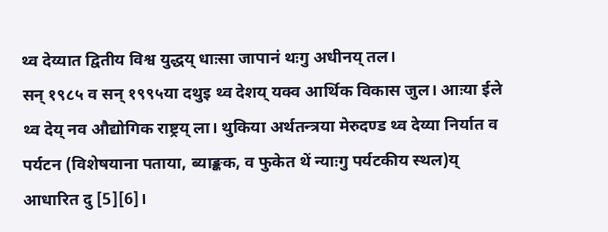थ्व देय्यात द्वितीय विश्व युद्धय् धाःसा जापानं थःगु अधीनय् तल।
सन् १९८५ व सन् १९९५या दथुइ थ्व देशय् यक्व आर्थिक विकास जुल। आःया ईले थ्व देय् नव औद्योगिक राष्ट्रय् ला। थुकिया अर्थतन्त्रया मेरुदण्ड थ्व देय्या निर्यात व पर्यटन (विशेषयाना पताया, ब्याङ्कक, व फुकेत थें न्याःगु पर्यटकीय स्थल)य् आधारित दु [5][6]।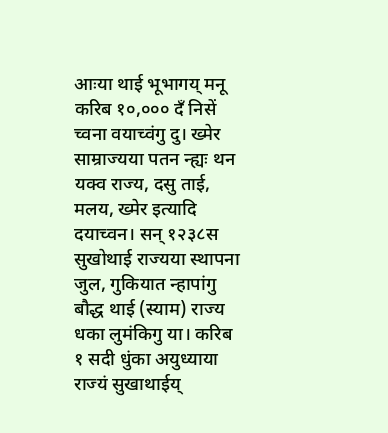आःया थाई भूभागय् मनू करिब १०,००० दँ निसें च्वना वयाच्वंगु दु। ख्मेर साम्राज्यया पतन न्ह्यः थन यक्व राज्य, दसु ताई, मलय, ख्मेर इत्यादि दयाच्वन। सन् १२३८स सुखोथाई राज्यया स्थापना जुल, गुकियात न्हापांगु बौद्ध थाई (स्याम) राज्य धका लुमंकिगु या। करिब १ सदी धुंका अयुध्याया राज्यं सुखाथाईय्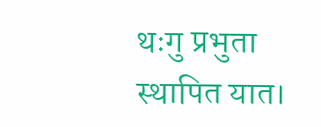थःगु प्रभुता स्थापित यात।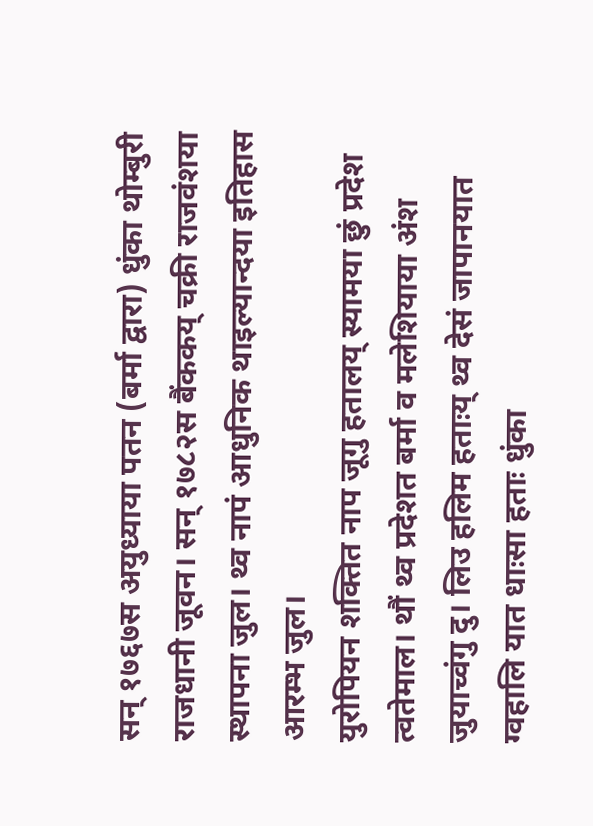सन् १७६७स अयुध्याया पतन (बर्मा द्वारा) धुंका थोम्बुरी राजधानी जूवन। सन् १७८२स बैंककय् चक्री राजवंशया स्थापना जुल। थ्व नापं आधुनिक थाइल्यान्दया इतिहास आरम्भ जुल।
युरोपियन शक्तित नाप जूगु हतालय् स्यामया छुं प्रदेश त्वतेमाल। थौं थ्व प्रदेशत बर्मा व मलेशियाया अंश जुयाच्वंगु दु। लिउ हलिम हताःय् थ्व देसं जापानयात ग्वहालि यात धाःसा हताः धुंका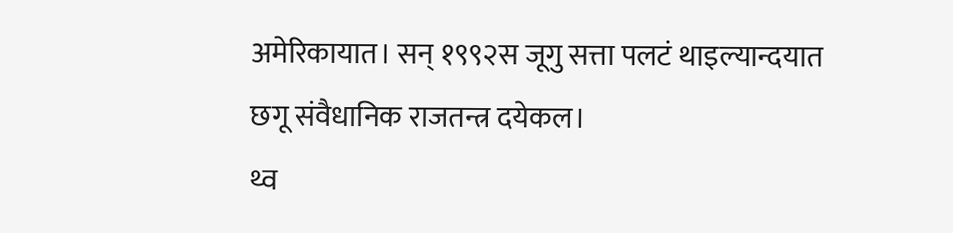अमेरिकायात। सन् १९९२स जूगु सत्ता पलटं थाइल्यान्दयात छगू संवैधानिक राजतन्त्र दयेकल।
थ्व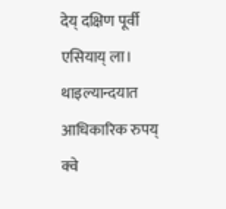देय् दक्षिण पूर्वी एसियाय् ला।
थाइल्यान्दयात आधिकारिक रुपय् क्वे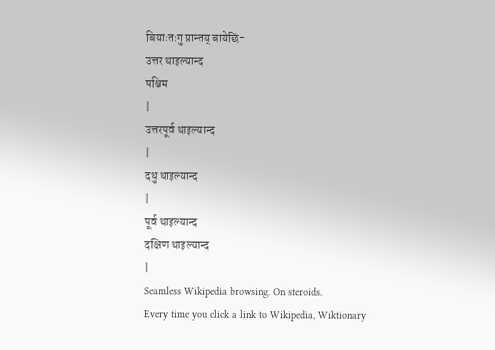बियाःतःगु प्रान्तय् बायेछिं-
उत्तर थाइल्यान्द
पश्चिम
|
उत्तरपूर्व थाइल्यान्द
|
दथु थाइल्यान्द
|
पूर्व थाइल्यान्द
दक्षिण थाइल्यान्द
|
Seamless Wikipedia browsing. On steroids.
Every time you click a link to Wikipedia, Wiktionary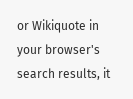or Wikiquote in your browser's search results, it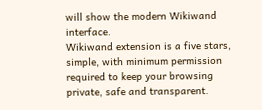will show the modern Wikiwand interface.
Wikiwand extension is a five stars, simple, with minimum permission required to keep your browsing private, safe and transparent.